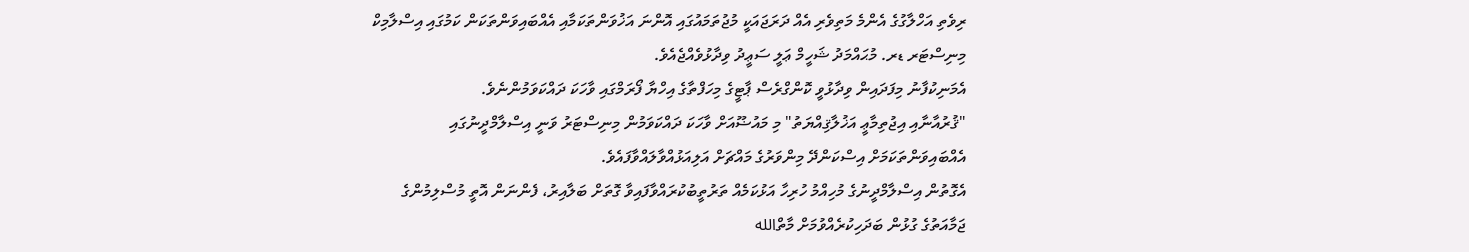ރިވެތި އަހްލާގުގެ އެންމެ މަތިވެރި އެއް ދަރަޖައަކީ މުޖުތަމައުގައި އޮންނަ އަޚުވަންތަކަމާއި އެއްބައިވަންތަކަން ކަމުގައި އިސްލާމިކް މިނިސްޓަރ ޑރ. މުޙައްމަދު ޝަހީމް ޢަލީ ސަޢީދު ވިދާޅުވެއްޖެއެވެ.
އެމަނިކުފާނު މިފަދައިން ވިދާޅުވީ ކޮންގްރެސް ޕާޓީގެ މިހަފްތާގެ އިހްޔާ ފޯރަމްގައި ވާހަކަ ދައްކަވަމުންނެވެ.
"ޤުރުއާނާއި އިޖުތިމާޢީ އަޚުލާޤިއްޔަތު" މި މައުޟޫއަށް ވާހަކަ ދައްކަވަމުން މިނިސްޓަރު ވަނީ އިސްލާމްދީނުގައި އެއްބައިވަންތަކަމަށް އިސްކަންދޭ މިންވަރުގެ މައްޗަށް އަލިއަޅުއްވާލައްވާފައެވެ.
އެގޮތުން އިސްލާމްދީނުގެ މުހިއްމު ހުރިހާ އަޅުކަމެއް ތަރުތީބުކުރައްވާފައިވާ ގޮތަށް ބަލާއިރު، ފެންނަން އޮތީ މުސްލިމުންގެ ޖަމާއަތުގެ ގުޅުން ބަދަހިކުރެއްވުމަށް މާތްالله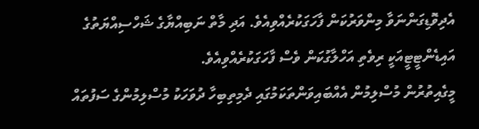އެދިވޮޑިގަންނަވާ މިންވަރުކަން ފާހަގަކުރެއްވިއެވެ. އަދި މާތް ނަބިއްޔާގެ ޝަހްސިއްޔަތުގެ އައިޑެންޓީޓީއަކީ ރިވެތި އަހްލާގުކަން ވެސް ފާހަގަކުރެއްވިއެވެ.
މީގެއިތުރުން މުސްލިމުން އެއްބައިވަންތަކަމުގައި ދެމިތިބިހާ ދުވަހަކު މުސްލިމުންގެ ސަފުތައް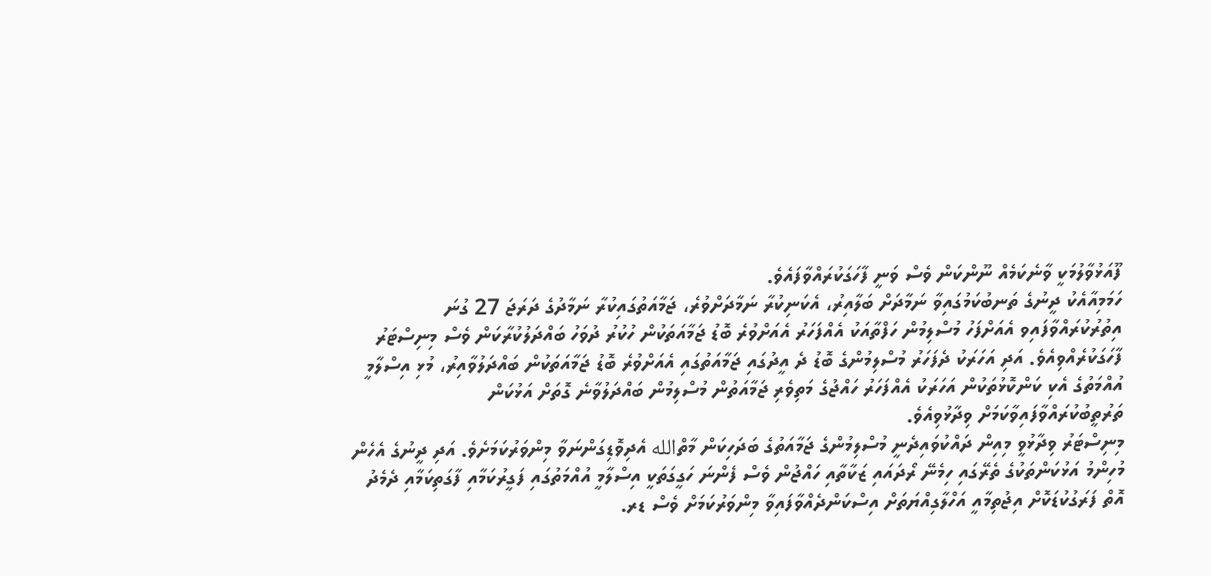ފޫއަޅުވާލުމަކީ ވާނެކަމެއް ނޫންކަން ވެސް ވަނީ ފާހަގަކުރައްވާފައެވެ.
ހަމަމިއާއެކު ދީނުގެ ތަނބުކަމުގައިވާ ނަމާދަށް ބަލާއިރު، އެކަނިކުރާ ނަމާދަށްވުރެ، ޖަމާއަތުގައިކުރާ ނަމާދުގެ ދަރަޖަ 27 ގުނަ އިތުރުކުރައްވާފައިވ އެއަށްފަހު މުސްލިމުން ހަފްތާއަކު އެއްފަހަރު އެއަށްވުރެ ބޮޑު ޖަމާއަތަކުން ހުކުރު ދުވަހު ބައްދަލުކުރާކަން ވެސް މިނިސްޓަރު ފާހަގަކުރެއްވިއެވެ. އަދި އަހަރަކު ދެފަހަރު މުސްލިމުންގެ ބޮޑު ދެ އީދުގައި ޖަމާއަތުގައި އެއަށްވުރެ ބޮޑު ޖަމާއަތަކުން ބައްދަލުވާއިރު، މުޅި އިސްލާމީ އުއްމަތުގެ އެކި ކަންކޮޅުތަކުން އަހަރަކު އެއްފަހަރު ހައްޖުގެ މަތިވެރި ޖަމާއަތުން މުސްލިމުން ބައްދަލުވާނެ ގޮތަށް އަޅުކަން ތަރުތީބުކުރައްވާފައިވާކަމަށް ވިދާޅުވިއެވެ.
މިނިސްޓަރު ވިދާޅުވީ މިއިން ދައްކުވައިދެނީ މުސްލިމުންގެ ޖަމާއަތުގެ ބަދަހިކަން މާތްالله އެދިވޮޑިގަންނަވާ މިންވަރުކަމަށެވެ. އަދި ދީނުގެ އެހެން މުހިންމު އަޅުކަންތަކުގެ ތެރޭގައި ހިމެނޭ ރޯދައައި ޒަކާތާއި ހައްޖުން ވެސް ފެންނަ ހަގީގަތަކީ އިސްލާމީ އުއްމަތުގައި ފަގީރުކަމާއި ފާގަތިކަމާއި ދެމެދު އޮތް ފަރަގުކުޑަކޮށް އިޖުތިމާއީ އަހްލާގިއްޔަތަށް އިސްކަންދެއްވާފައިވާ މިންވަރުކަމަށް ވެސް ޑރ.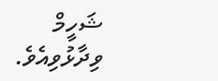ޝަހީމް ވިދާޅުވިއެވެ.